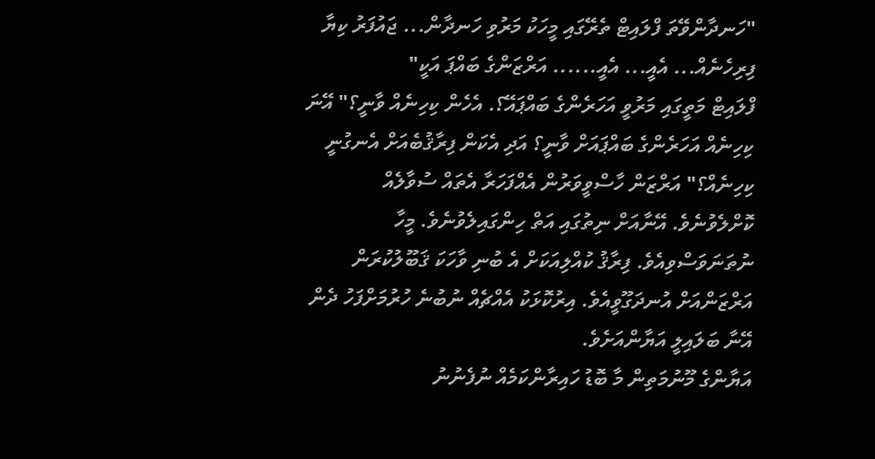"ހަނދާންވޭތަ ފްލައިޓް ތެރޭގައި މީހަކު މަރުވި ހަނދާން... ޖައުފަރު ކިޔާ ފިރިހެނެއް... އެއީ... އެއީ...... އަރްޒަންގެ ބައްޕަ އަކީ"
ފްލައިޓް މަތީގައި މަރުވީ އަހަރެންގެ ބައްޕައޭ؟. އެހެން ކިހިނެއް ވާނީ؟" އޭނަ ކިހިނެއް އަހަރެންގެ ބައްޕައަށް ވާނީ؟ އަދި އެކަން ފިރާޤުބެއަށް އެނގުނީ ކިހިނެއް؟" އަރްޒަން ހާސްވީވަރުން އެއްފަހަރާ އެތައް ސުވާލެއް ކޮށްލެވުނެވެ. އޭނާއަށް ނިތުގައި އަތް ހިންގައިލެވުނެވެ. މީހާ ނުތަނަވަސްވިއެވެ. ފިރާޤު ކުއްލިއަކަށް އެ ބުނި ވާހަކަ ޤަބޫލުކުރަން އަރްޒަންއަށް އުނދަގޫވީއެވެ. އިރުކޮޅަކު އެއްޗެއް ނުބުނެ ހުރުމަށްފަހު ދެން އޭނާ ބަލައިލީ އަޔާންއަށެވެ.
އަޔާންގެ މޫނުމަތިން މާ ބޮޑު ހައިރާންކަމެއް ނުފެނުނު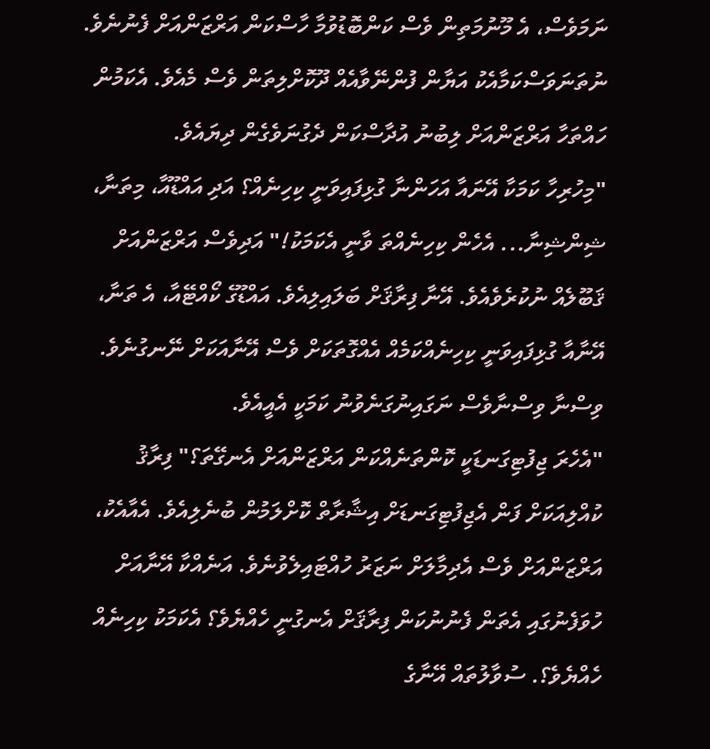ނަމަވެސް، އެ މޫނުމަތިން ވެސް ކަންބޮޑުވުމާ ހާސްކަން އަރްޒަންއަށް ފެނުނެވެ. ނުތަނަވަސްކަމާއެކު އަޔާން ފުންނޭވާއެއް ދޫކޮށްލިތަން ވެސް މެއެވެ. އެކަމުން ހައްތަހާ އަރްޒަންއަށް ލިބުނު އުދާސްކަން ދެގުނަވެގެން ދިޔައެވެ.
"މިހުރިހާ ކަމަކާ އޭނައާ އަހަންނާ ގުޅިފައިވަނީ ކިހިނެއް؟ އަދި އައްޑޫއާ، މިތަނާ، ޝިންޝިނާ... އެހެން ކިހިނެއްތަ ވާނީ އެކަމަކު!" އަދިވެސް އަރްޒަންއަށް ޤަބޫލެއް ނުކުރެވެއެވެ. އޭނާ ފިރާޤަށް ބަލައިލިއެވެ. އައްޑޫގެ ކޯއްޓޭއާ، އެ ތަނާ، އޭނާއާ ގުޅިފައިވަނީ ކިހިނެއްކަމެއް އެއްގޮތަކަށް ވެސް އޭނާއަކަށް ނޭނގުނެވެ. ވިސްނާ ވިސްނާވެސް ނަގައިނުގަނެވުނު ކަމަކީ އެއީއެވެ.
"އެހެރަ ޖިފުޓިގަނޑަކީ ކޮންތަނެއްކަން އަރްޒަންއަށް އެނގޭތަ؟" ފިރާޤު ކުއްލިއަކަށް ފަން އެޖިފުޓިގަނޑަށް އިޝާރާތް ކޮށްލަމުން ބުނެލިއެވެ. އެއާއެކު، އަރްޒަންއަށް ވެސް އެދިމާލަށް ނަޒަރު ހުއްޓައިލެވުނެވެ. އަނެއްކާ އޭނާއަށް ހުވަފެނުގައި އެތަން ފެނުނުކަން ފިރާޤަށް އެނގުނީ ހެއްޔެވެ؟ އެކަމަކު ކިހިނެއް ހެއްޔެވެ؟. ސުވާލުތައް އޭނާގެ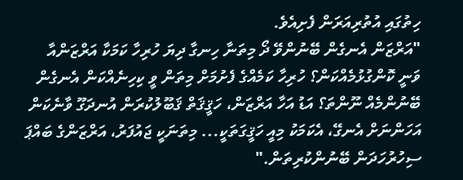ހިތުގައި އުތުރިއަރަން ފެށިއެވެ.
"އަރްޒަން އެނގެން ބޭނުންވޭ ދޯ މިތަނާ ހިނގާ ދިޔަ ހުރިހާ ކަމަކާ އަރްޒަންއާ ވަނީ ކޮންގުޅުމެއްކަން؟ ހުރިހާ ކަމެއްގެ ފެށުމަށް މިތަން ވީ ކިހިނެއްކަން އެނގެން ބޭނުންމެއް ނޫންތަ؟ އަޑު އަހާ އަރްޒަން، ހަޤީޤަތް ޤަބޫލުކުރަން އުނދަގޫ ވާނެކަން އަހަންނަށް އެނގޭ، އެކަމަކު މިއީ ހަޤީގަތަކީ... މިތަނަކީ ޖައުފަރު، އަރްޒަންގެ ބައްޕަ ސިހުރުހަދަން ބޭނުންކުރިތަން."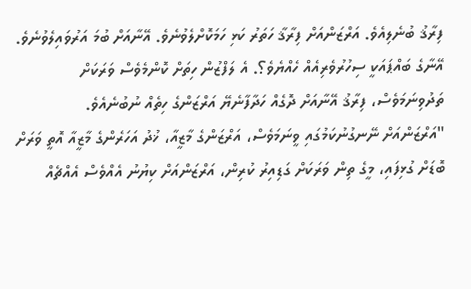ފިރާޤު ބުނެލިއެވެ. އަރްޒަންއަށް ފިރާޤާ ހަތަރު ކަޅި ހަމަކޮށްލެވުނެވެ. އޭނާއަށް ބުމަ އަރުވައިލެވުނެވެ. އޭނާގެ ބައްޕައަކީ ސިހުރުވެރިއެއް ހެއްޔެވެ؟. އެ ލަފްޒުން ހިތަށް ކޮންމެވެސް ވަރަކަށް ތަދުވިނަމަވެސް، ފިރާޤު އޭނާއަށް ދޮގެއް ހަދާފާނެޔޭ އަރްޒަންގެ ހިތެއް ނުބުނެއެވެ.
"އަރްޒަންއަށް ނޭނގުނުކަމުގައި ވީނަމަވެސް، އަރްޒަންގެ މާޒީއާ، ޚުދު އަހަރެންގެ މާޒީއާ އޮތީ ވަރަށް ބޮޑަށް ގުޅިފައި، މީގެ ތިން ވަރަކަށް ގަޑިއިރު ކުރިން، އަރްޒަންއަށް ކިޔުނު އެއްވެސް އެއްޗެއް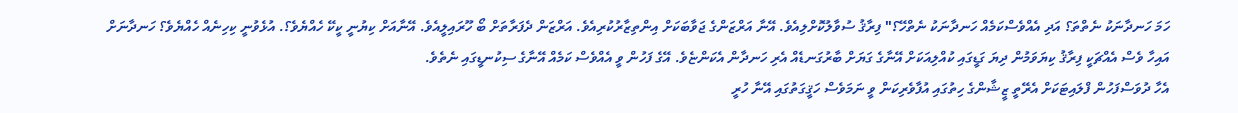ހަމަ ހަނދާނަކު ނެތްތަ؟ އަދި އެއްވެސްކަމެއް ހަނދާނަކު ނެތްހޭ؟" ފިރާޤު ސުވާލުކޮށްލިއެވެ. އޭނާ އަރްޒަންގެ ޖަވާބަކަށް އިންތިޒާރުކުރިއެވެ. އަރްޒަން ދެފަރާތަށް ބޯ ހޫރައިލީއެވެ. އޭނާއަށް ކިޔުނީ ކީކޭ ހެއްޔެވެ؟. އުޅެވުނީ ކިހިނެއް ހެއްޔެވެ؟ ހަނދާނަށް އައިހާ ވެސް އެއްޗަކީ ފިރާޤު ކިޔަވަމުން ދިޔަ ގަޑީގައި ކުއްލިއަކަށް އޭނާގެ ގަޔަށް ބާރުގަނޑެއް އެރި ހަނދާން އެކަންޏެވެ. އޭގެ ފަހުން ވީ އެއްވެސް ކަމެއް އޭނާގެ ސިކުނޑީގައި ނެތެވެ.
އެހާ ދުވަސްފަހުން ފްލައިޓަކަށް އެރޭތީ ޒީޝާންގެ ހިތުގައި އުފާވެރިކަން ވީ ނަމަވެސް ހަޤީގަތުގައި އޭނާ ހުރީ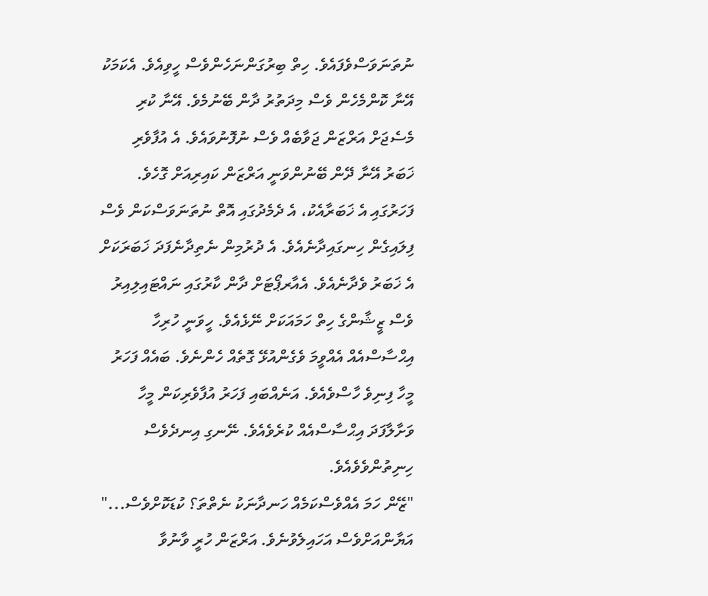ނުތަނަވަސްވެފައެވެ. ހިތް ބިރުގަންނަހެންވެސް ހީވިއެވެ. އެކަމަކު އޭނާ ކޮންމެހެން ވެސް މިދަތުރު ދާން ބޭނުމެވެ. އޭނާ ކުރި މެސެޖަށް އަރްޒަން ޖަވާބެއް ވެސް ނުފޮނުވައެވެ. އެ އުފާވެރި ޚަބަރު އޭނާ ދޭން ބޭނުންވަނީ އަރްޒަން ކައިރިއަށް ގޮހެވެ. ފަހަރުގައި އެ ޚަބަރާއެކު، އެ ދެމެދުގައި އޮތް ނުތަނަވަސްކަން ވެސް ފިލައިގެން ހިނގައިދާނެއެވެ. އެ ދުރުމިން ނެތިދާނެފަދަ ޚަބަރަކަށް އެ ޚަބަރު ވެދާނެއެވެ. އެއާރޕޯޓަށް ދާން ކާރުގައި ނައްޓައިލިއިރު ވެސް ޒީޝާންގެ ހިތް ހަމައަކަށް ނޭޅެއެވެ. ހީވަނީ ހުރިހާ އިޙްސާސްއެއް އެއްވީމަ ވެގެންއުޅޭ ގޮތެއް ހެންނެވެ. ބައެއް ފަހަރު މީހާ ފިނިވެ ހާސްވެއެވެ. އަނެއްބައި ފަހަރު އުފާވެރިކަން މީހާ ވަށާލާފަދަ އިޙްސާސްއެއް ކުރެވެއެވެ. ނޭނގި އިނދެވެސް ހިނިތުންވެވެއެވެ.
"ޒޭން ހަމަ އެއްވެސްކަމެއް ހަނދާނަކު ނެތްތަ؟ ކުޑަކޮށްވެސް..." އަޔާންއަށްވެސް އަހައިލެވުނެވެ. އަރްޒަން ހުރީ ވާނުވާ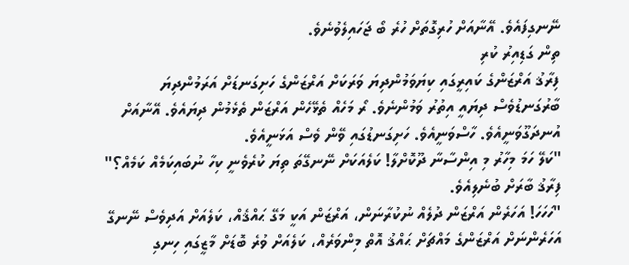ނޭނގިފައެވެ. އޭނާއަށް ހުރިގޮތަށް ހުރެ ބޯ ޖަހައިލެވުނެވެ.
ތިން ގަޑިއިރު ކުރި
ފިރާޤު އަރްޒަންގެ ކައިރީގައި ކިޔަވަމުންދިޔަ ވަރަކަށް އަރްޒަންގެ ހަށިގަނޑަށް އަރަމުންދިޔަ ބާރުގަނޑުވެސް ދިޔައީ އިތުރު ވަމުންނެވެ. ރޯ މަހެއް ތެޅޭހެން އަރްޒަން ތެޅެމުން ދިޔައެވެ. އޭނާއަށް އުނދަގޫވަނީއެވެ. ހާސްވަނީއެވެ. ހަށިގަނޑުގައި ވޭން ވެސް އަޅަނީއެވެ.
"ކަލޭ ހަމަ މިހާރު މި އިންސާނާ ދޫކޮށްލާ! ކަލެއަކަށް ނޭނގޭތަ ތިޔަ ކުރެވެނީ ކިހާ ނުބައިކަމެއް ކަމެއް؟" ފިރާޤު ބާރަށް ބުނެލިއެވެ.
"ހަހަހަ! އަހަރެން އަރްޒަން ދުލެއް ނުކުރާނަން، އަރްޒަން އަކީ މަގޭ ޙައްޤެއް، ކަލެއަށް އަދިވެސް ނޭނގޭ އަހަރެންނަށް އަރްޒަންގެ މައްޗަށް ޙައްޤު އޮތް މިންވަރެއް، ކަލެއަށް ވުރެ ބޮޑަށް މާޒީގައި ހިނގި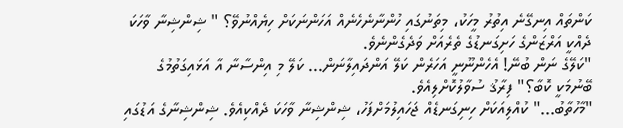ކަންތައް އިނގޭނެ އިތުރު މީހަކު، މިތަނުގައި ހުންނާނެހެނެއް އަހަންނަކަށް ހިޔެއްނުވޭ؟ " ޝިންޝިނާ ވާހަކަ ދެއްކީ އަރްޒަންގެ ހަށިގަނޑުގެ ތެރެއަށް ވަދެގެންނެވެ.
"ކަލޭގެ ނަން ބުނޭ! އެހެންނޫނީ އަހަރެން ކަލޭ އަންދައިލާނަން... ކަލޭ މި އިންސާނާ އާ އަޅައިގަތުމުގެ ބޭނުމަކީ ކޮބާ؟" ފިރާޤު ސުވާލުކޮށްލިއެވެ.
"މާހުތާބު..." ކުއްލިއަކަށް ހިނިގަނޑެއް ޖަހައިލުމަށްފަހު، ޝިންޝިނާ ވާހަކަ ދެއްކިއެވެ. ޝިންޝިނާގެ އަޑުގައި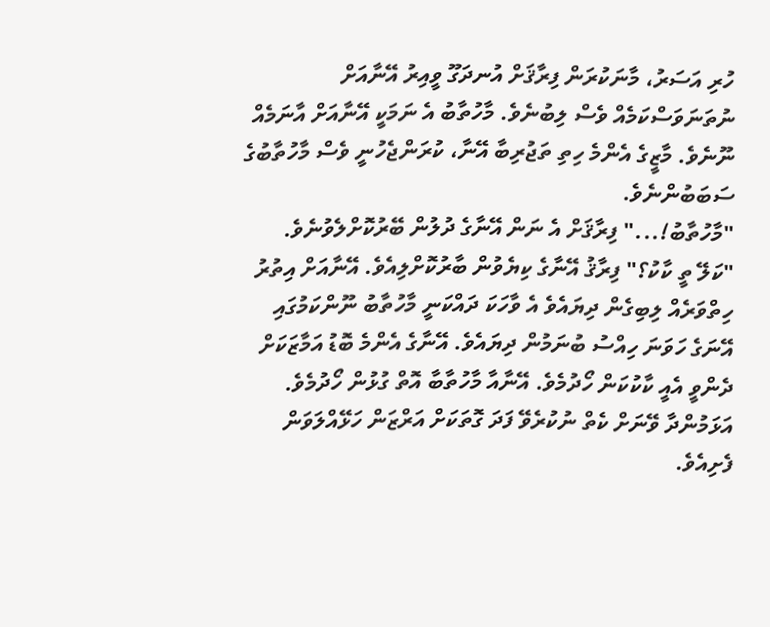ހުރި އަސަރު، މާނަކުރަން ފިރާޤަށް އުނދަގޫ ވީއިރު އޭނާއަށް ނުތަނަވަސްކަމެއް ވެސް ލިބުނެވެ. މާހުތާބު އެ ނަމަކީ އޭނާއަށް އާނަމެއް ނޫނެވެ. މާޒީގެ އެންމެ ހިތި ތަޖުރިބާ އޭނާ، ކުރަންޖެހުނީ ވެސް މާހުތާބުގެ ސަބަބުންނެވެ.
"މާހުތާބު!..." ފިރާޤަށް އެ ނަން އޭނާގެ ދުލުން ބޭރުކޮށްލެވުނެވެ.
"ކަލޭ ތީ ކާކު؟" ފިރާޤު އޭނާގެ ކިޔެވުން ބާރުކޮށްލިއެވެ. އޭނާއަށް އިތުރު ހިތްވަރެއް ލިބިގެން ދިޔައެވެ އެ ވާހަކަ ދައްކަނީ މާހުތާބު ނޫންކަމުގައި އޭނަގެ ހަވަނަ ހިއްސު ބުނަމުން ދިޔައެވެ. އޭނާގެ އެންމެ ބޮޑު އަމާޒަކަށް ދެންވީ އެއީ ކާކުކަން ހޯދުމެވެ. އޭނާއާ މާހުތާބާ އޮތް ގުޅުން ހޯދުމެވެ.
އަޅަމުންދާ ވޭނަށް ކެތް ނުކުރެވޭ ފަދަ ގޮތަކަށް އަރްޒަން ހަޅޭއްލަވަން ފެށިއެވެ.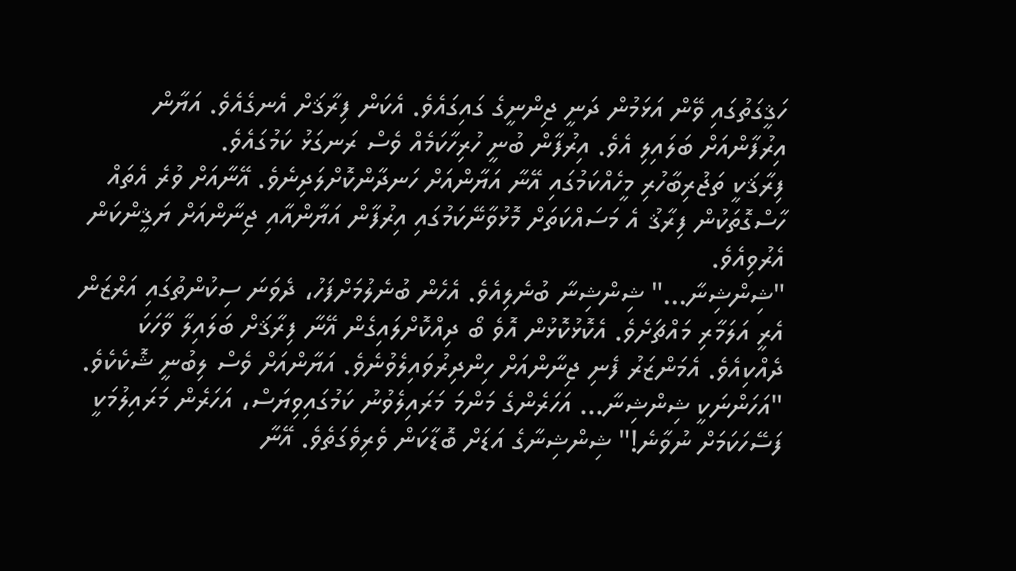ހަޤީގަތުގައި ވޭން އަޅަމުން ދަނީ ޖިންނީގެ ގައިގައެވެ. އެކަން ފިރާޤަށް އެނގެއެވެ. އަޔާން އިރުފާންއަށް ބަލައިލި އެވެ. އިރުފާން ބުނީ ހުރިހާކަމެއް ވެސް ރަނގަޅު ކަމުގައެވެ.
ފިރާޤަކީ ތަޖުރިބާހުރި މީހެއްކަމުގައި އޭނާ އަޔާންއަށް ހަނދާންކޮށްލަދިނެވެ. އޭނާއަށް ވުރެ އެތައް ހާސްގޮތަކުން ފިރާޤު އެ މަސައްކަތަށް މޮޅުވާނޭކަމުގައި އިރުފާން އަޔާންއާއި ޖިނާންއަށް ޔަޤީންކަން އެރުވިއެވެ.
"ޝިންޝިނާ..." ޝިންޝިނާ ބުނެލިއެވެ. އެހެން ބުނެލުމަށްފަހު، ދެވަނަ ސިކުންތުގައި އަރްޒަން އެރީ އަލަމާރި މައްޗަށެވެ. އެކޮޅުކޮޅުން އޮވެ ބޯ ދިއްކޮށްލައިގެން އޭނާ ފިރާޤަށް ބަލައިލާ ވާހަކަ ދެއްކިއެވެ. އެމަންޒަރު ފެނި ޖިނާންއަށް ހިންދިރުވައިލެވުނެވެ. އަޔާންއަށް ވެސް ލިބުނީ ޝޮކެކެވެ.
"އަހަންނަކީ ޝިންޝިނާ... އަހަރެންގެ މަންމަ މަރައިލެވުނު ކަމުގައިވިޔަސް، އަހަރެން މަރައިލުމަކީ ފަސޭހަކަމަށް ނުވާނެ!" ޝިންޝިނާގެ އަޑަށް ބޮޑާކަން ވެރިވެގަތެވެ. އޭނާ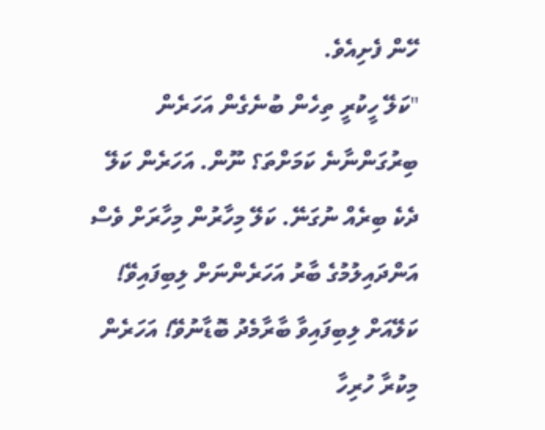ހޭން ފެށިއެވެ.
"ކަލޭ ހީކުރީ ތިހެން ބުނެގެން އަހަރެން ބިރުގަންނާނެ ކަމަށްތަ؟ ނޫން. އަހަރެން ކަލޭ ދެކެ ބިރެއް ނުގަނޭ. ކަލޭ މިހާރުން މިހާރަށް ވެސް އަންދައިލުމުގެ ބާރު އަހަރެންނަށް ލިބިފައިވޭ! ކަލޭއަށް ލިބިފައިވާ ބާރާމެދު ބޮޑާނުވޭ! އަހަރެން މިކުރާ ހުރިހާ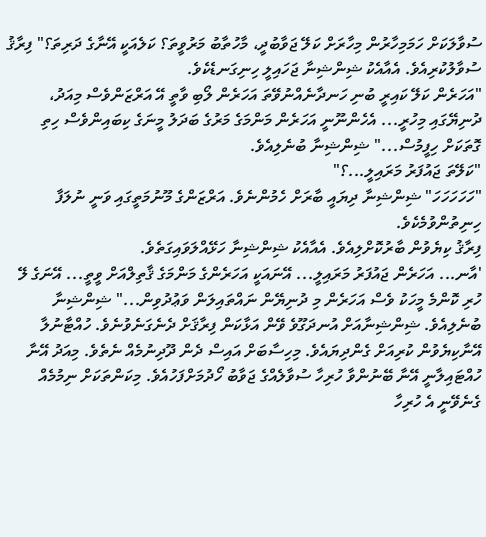ސުވާލަކަށް ހަމަމިހާރުން މިހާރަށް ކަލޭ ޖަވާބުދީ، މާހުތާބު މަރުވީތަ؟ ކަލެއަކީ އޭނާގެ ދަރިތަ؟" ފިރާޤު ސުވާލުކުރިއެވެ. އެއާއެކު ޝިންޝިނާ ޖަހައިލީ ހިނިގަނޑެކެވެ.
"އަހަރެން ކަލޭ ކައިރީ ބުނި ހަނދާނެއްނުވޭތަ އަހަރެން ލޯބި ވާތީ އޭ އަރްޒަންވެސް މިއަދު، ދުނިޔޭގައި މިހުރީ... އެހެންނޫނީ އަހަރެން މަންމަގެ މަރުގެ ބަދަލު މީނަގެ ކިބައިންވެސް ހިތި ގޮތަކަށް ހިފީމުސް..." ޝިންޝިނާ ބުނެލިއެވެ.
"ކަލޭތަ ޖައުފަރު މަރައިލީ...؟"
"ހަހަހަހަހަ" ޝިންޝިނާ ދިޔައީ ބާރަށް ހެމުންނެވެ. އަރްޒަންގެ މޫނުމަތީގައި ވަނީ ނުލަފާ ހިނިތުންވުމެކެވެ.
ފިރާޤު ކިޔެވުން ބާރުކޮށްލިއެވެ. އެއާއެކު ޝިންޝިނާ ހަޅޭއްލަވައިގަތެވެ.
'އާނ... އަހަރެން ޖައުފަރު މަރައިލީ... އޭނައަކީ އަހަރެންގެ މަންމަގެ ޤާތިލްއަށް ވީތީ... އޭނަގެ ލޭ ހުރި ކޮންމެ މީހަކު ވެސް އަހަރެން މި ދުނިޔޭން ނައްތައިލަން ވަޢުދުވިން..." ޝިންޝިނާ ބުނެލިއެވެ. ޝިންޝިނާއަށް އުނދަގޫވެ ވޭން އަޅާކަން ފިރާޤަށް ދެނެގަނެވުނެވެ. ހުއްޓާނުލާ އޭނާކިޔެވުން ކުރިއަށް ގެންދިޔައެވެ. މިހިސާބަށް އައިސް ދެން ދޫދިނުމެއް ނެތެވެ. މިއަދު އޭނާ ހުއްޓައިލާނީ އޭނާ ބޭނުންވާ ހުރިހާ ސުވާލެއްގެ ޖަވާބު ހޯދުމަށްފަހުއެވެ. މިކަންތަކަށް ނިމުމެއް ގެނެވޭނީ އެ ހުރިހާ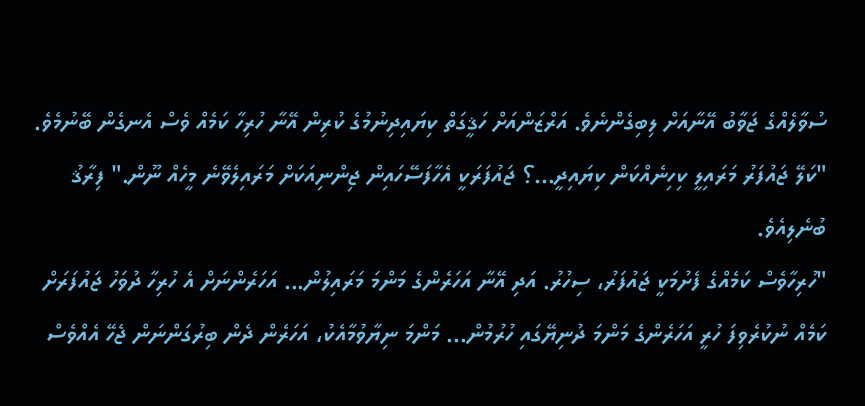ސުވާލެއްގެ ޖަވާބު އޭނާއަށް ލިބިގެންނެވެ. އަރްޒަންއަށް ހަޤީގަތް ކިޔައިދިނުމުގެ ކުރިން އޭނާ ހުރިހާ ކަމެއް ވެސް އެނގެން ބޭނުމެވެ.
"ކަލޭ ޖައުފަރު މަރައިލީ ކިހިނެއްކަން ކިޔައިދީ...؟ ޖައުފަރަކީ އެހާފަސޭހައިން ޖިންނިއަކަށް މަރައިލެވޭނެ މީހެއް ނޫން." ފިރާޤު ބުނެލިއެވެ.
"ހުރިހާވެސް ކަމެއްގެ ފެށުމަކީ ޖައުފަރު، ސިހުރު. އަދި އޭނާ އަހަރެންގެ މަންމަ މަރައިލުން... އަހަރެންނަށް އެ ހުރިހާ ދުވަހު ޖައުފަރަށް ކަމެއް ނުކުރެވިފަ ހުރީ އަހަރެންގެ މަންމަ ދުނިޔޭގައި ހުރުމުން... މަންމަ ނިޔާވުމާއެކު، އަހަރެން ދެން ބިރުގަންނަން ޖެހޭ އެއްވެސް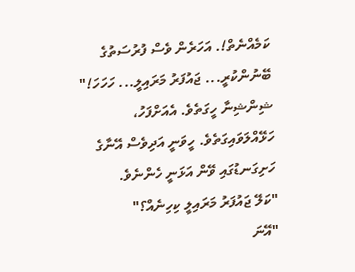ކަމެއްނެތް!. އަހަރެން ވެސް ފުރުސަތުގެ ބޭނުންކުރީ... ޖައުފަރު މަރައިލީ... ހަހަހަ!" ޝިންޝިނާ ހީގަތެވެ. އެއަށްފަހު، ހަޅޭއްލަވައިގަތެވެ. ހީވަނީ އަދިވެސް އޭނާގެ ހަށިގަނޑުގައި ވޭން އަޅަނީ ހެންނެވެ.
"ކަލޭ ޖައުފަރު މަރައިލީ ކިހިނެއް؟"
"އޭނަ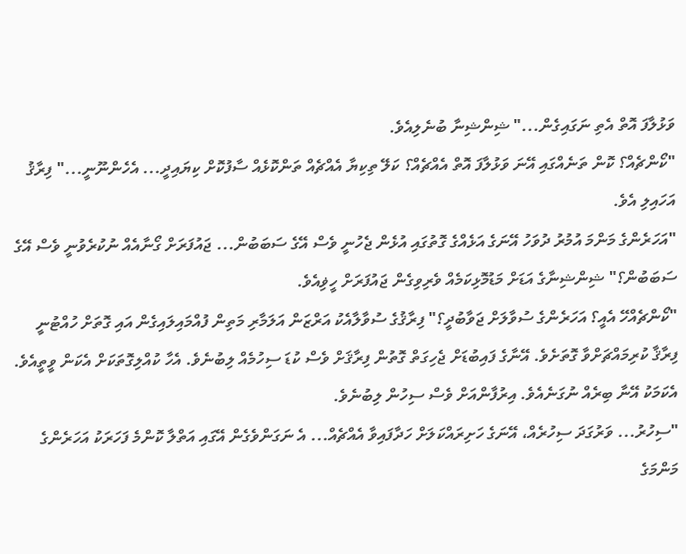ވަޅުލާފަ އޮތް އެތި ނަގައިގެން..." ޝިންޝިނާ ބުނެލިއެވެ.
"ކޯންޗެއް؟ ކޮން ތަނެއްގައި އޭނަ ވަޅުލާފަ އޮތް އެއްޗެއް؟ ކަލޭ ތިކިޔާ އެއްޗެއް ތަންކޮޅެއް ސާފުކޮށް ކިޔައިދީ... އެހެންނޫނީ..." ފިރާޤު އަހައިލި އެވެ.
"އަހަރެންގެ މަންމަ އުމުރު ދުވަހު އޭނަގެ އަޅެއްގެ ގޮތުގައި އުޅެން ޖެހުނީ ވެސް އޭގެ ސަބަބުން... ޖައުފަރަށް ގޯނާއެއް ނުކުރެވުނީ ވެސް އޭގެ ސަބަބުން؟" ޝިންޝިނާގެ އަޑަށް މަޑުމޮޅިކަމެއް ވެރިވިގެން ޖައުފަރަށް ހީޥިއެވެ.
"ކޯންޗެއްހޭ އެއީ؟ އަހަރެންގެ ސުވާލަށް ޖަވާބުދީ؟" ފިރާޤުގެ ސުވާލާއެކު އަރްޒަން އަލަމާރި މަތިން ފުއްމައިލައިގެން އައި ގޮތަށް ހުއްޓުނީ ފިރާޤާ ކުރިމައްޗަށްވާ ގޮތަށެވެ. އޭނާގެ ފައިބުޑަށް ޖެހިގަތް ގޮތުން ފިރާޤަށް ވެސް ކުޑަ ސިހުމެއް ލިބުނެވެ. އެހާ ކުއްލިގޮތަކަށް އެކަން ވީތީއެވެ. އެކަމަކު އޭނާ ބިރެއް ނުގަނެއެވެ. އިރުފާންއަށް ވެސް ސިހުން ލިބުނެވެ.
"ސިހުރު... ވަރުގަދަ ސިހުރެއް، އޭނަގެ ހަށިރައްކަލަށް ހަދާފައިވާ އެއްޗެއް... އެ ނަގަންވެގެން އޭގައި އަތްލާ ކޮންމެ ފަހަރަކު އަހަރެންގެ މަންމަގެ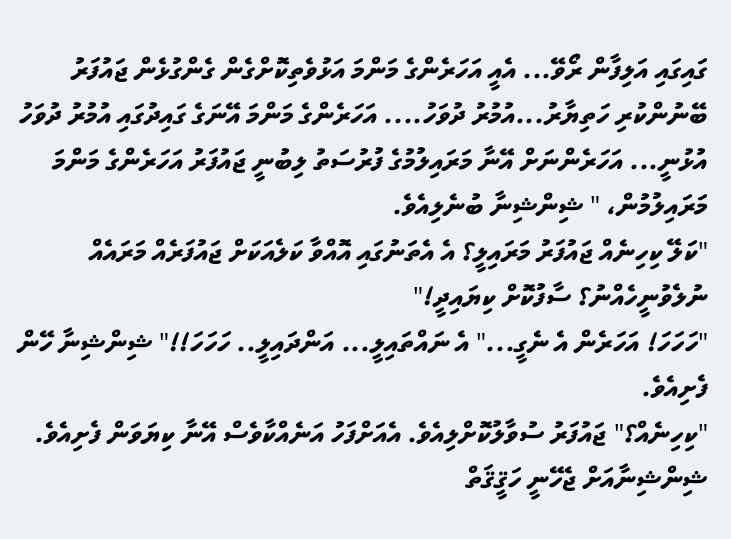ގައިގައި އަލިފާން ރޯވޭ... އެއީ އަހަރެންގެ މަންމަ އަޅުވެތިކޮށްގެން ގެންގުޅެން ޖައުފަރު ބޭނުންކުރި ހަތިޔާރު...އުމުރު ދުވަހު.... އަހަރެންގެ މަންމަ އޭނަގެ ގައިދުގައި އުމުރު ދުވަހު އުޅުނީ... އަހަރެންނަށް އޭނާ މަރައިލުމުގެ ފުރުސަތު ލިބުނީ ޖައުފަރު އަހަރެންގެ މަންމަ މަރައިލުމުން، " ޝިންޝިނާ ބުނެލިއެވެ.
"ކަލޭ ކިހިނެއް ޖައުފަރު މަރައިލީ؟ އެ އެތަނުގައި އޮއްވާ ކަލެއަކަށް ޖައުފަރެއް މަރައެއް ނުލެވުނީހެއްނު؟ ސާފުކޮށް ކިޔައިދީ!"
"ހަހަހަ! އަހަރެން އެ ނެގީ..." އެ ނައްތައިލީ... އަންދައިލީ.. ހަހަހަ!!" ޝިންޝިނާ ހޭން ފެށިއެވެ.
"ކިހިނެއް؟" ޖައުފަރު ސުވާލުކޮށްލިއެވެ. އެއަށްފަހު އަނެއްކާވެސް އޭނާ ކިޔަވަން ފެށިއެވެ. ޝިންޝިނާއަށް ޖެހޭނީ ހަޤީޤަތް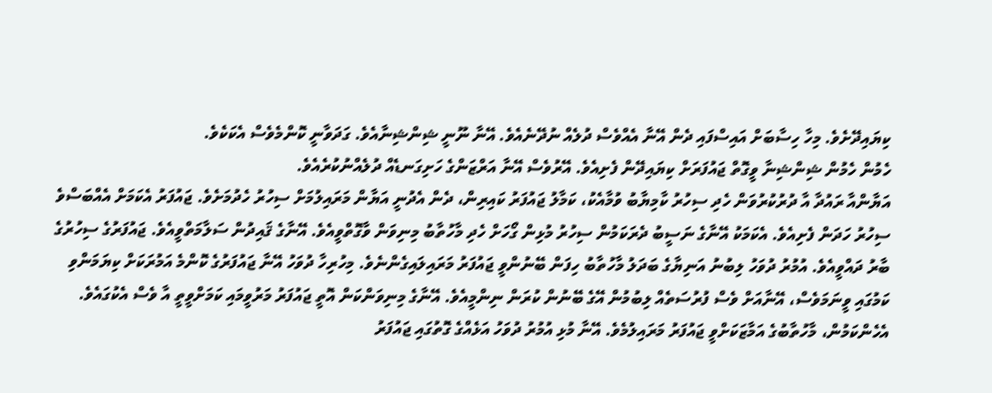ކިޔައިދޭށެވެ. މިހާ ހިސާބަށް އައިސްފައި ދެން އޭނާ އެއްވެސް ދުލެއް ނުދޭނެއެވެ. އޭނާ ނޫނީ ޝިންޝިނާއެވެ. ގަދަވާނީ ކޮންމެވެސް އެކަކެވެ.
ހެމުން ހެމުން ޝިންޝިނާ ވީގޮތް ޖައުފަރަށް ކިޔައިދޭން ފެށިއެވެ. އޭރުވެސް އޭނާ އަރްޒަންގެ ހަށިގަނޑެއް ދުލެއްނުކުރެއެވެ.
އަޔާންއާ ރައުދާ އާ ދުރުކުރުވަން ހެދި ސިހުރު ކާމިޔާބު ވުމާއެކު، ކަމާލު ޖައުފަރު ކައިރިން، ދެން އެދުނީ އަޔާން މަރައިލުމަށް ސިހުރު ހެދުމަށެވެ. ޖައުފަރު އެކަމަށް އެއްބަސްވެ ސިހުރު ހަދަން ފެށިއެވެ. އެކަމަކު އޭނާގެ ނަސީބު ދެރަކަމުން ސިހުރު މުޅިން ގޯހަށް ހެދި މާހުތާބު މިނިވަން ވާގޮތްވީއެވެ. އޭނާގެ ޤައިދުން ސަލާމަތްވީއެވެ. ޖައުފަރުގެ ސިހުރުގެ ބާރު ދައްވީއެވެ. އުމުރު ދުވަހު ލިބުނު އަނިޔާގެ ބަދަލު މާހުތާބު ހިފަން ބޭނުންވީ ޖައުފަރު މަރައިލައިގެންނެވެ. މިހުރިހާ ދުވަހު އޭނާ ޖައުފަރުގެ ކޮންމެ އަމުރަކަށް ކިޔަމަންވި ކަމުގައި ވީނަމަވެސް، އޭނާއަށް ވެސް ފުރުސަތެއް ލިބުމުން އޭގެ ބޭނުން ކުރަން ނިންމީއެވެ. އޭނާގެ މިނިވަންކަން އޮތީ ޖައުފަރު މަރުވީމައި ކަމަށްވީތީ އާ ވެސް އެކުގައެވެ. އެހެންކަމުން، މާހުތާބުގެ އަމާޒަކަށްވީ ޖައުފަރު މަރައިލުމެވެ. އޭނާ މުޅި އުމުރު ދުވަހު އަޅެއްގެ ގޮތުގައި ޖައުފަރު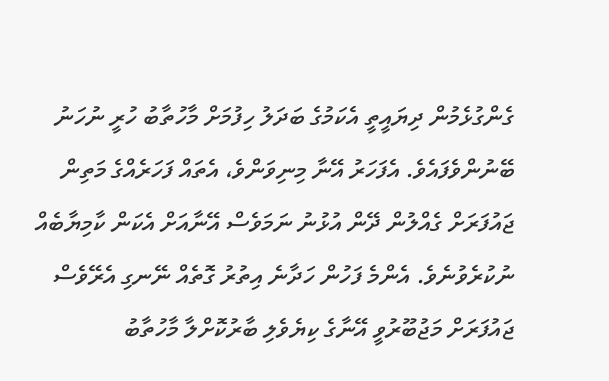ގެންގުޅެމުން ދިޔައީތީ އެކަމުގެ ބަދަލު ހިފުމަށް މާހުތާބު ހުރީ ނުހަނު ބޭނުންވެފައެވެ. އެފަހަރު އޭނާ މިނިވަންވެ، އެތައް ފަހަރެއްގެ މަތިން ޖައުފަރަށް ގެއްލުން ދޭން އުޅުނު ނަމަވެސް އޭނާއަށް އެކަން ކާމިޔާބެއް ނުކުރެވުނެވެ. އެންމެ ފަހުން ހަދާނެ އިތުރު ގޮތެއް ނޭނގި އެރޭވެސް ޖައުފަރަށް މަޖުބޫރުވީ އޭނާގެ ކިޔެވެލި ބާރުކޮށްލާ މާހުތާބު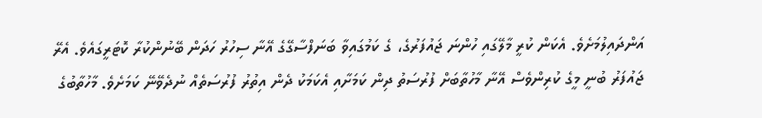އަންދައިލުމަށެވެ. އެކަން ކުރީ މާލޭގައި ހުންނަ ޖައުފަރުގެ، ގެ ކަމުގައިވާ ބަނަފްސާގޭގެ އޭނާ ސިހުރު ހަދަން ބޭނުންކުރާ ކޮޓަރީގައެވެ. އެރޭ ޖައުފަރު ބުނީ މީގެ ކުރިންވެސް އޭނާ މާހުތާބަށް ފުރުސަތު ދިން ކަމަށާއި އެކަމަކު ދެން އިތުރު ފުރުސަތެއް ނުދެވޭނޭ ކަމަށެވެ. މާހުތާބުގެ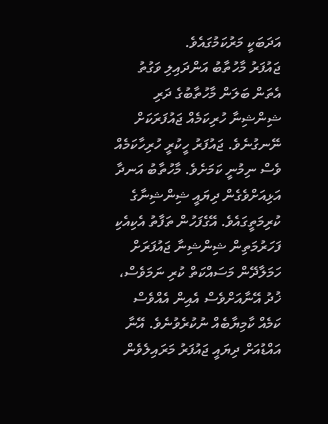އަދަބަކީ މަރުކަމުގައެވެ.
ޖައުފަރު މާހުތާބު އަންދައިލި ވަގުތު އެތަން ބަލަން މާހުތާބުގެ ދަރި ޝިންޝިނާ ހުރިކަމެއް ޖައުފަރަކަށް ނޭނގުނެވެ. ޖައުފަރު ހީކުރީ ހުރިހާކަމެއް ވެސް ނިމުނީ ކަމަށެވެ. މާހުތާބު އަނދާ އަޅިއަށްވެގެން ދިޔައީ ޝިންޝިނާގެ ކުރިމަތީގައެވެ. އޭގެފަހުން ތަފާތު އެކިއެކި ފަހަރުމަތިން ޝިންޝިނާ ޖައުފަރަށް ހަމަލާދޭން މަސައްކަތް ކުރި ނަމަވެސް، ޚުދު އޭނާއަށްވެސް އެއިން އެއްވެސް ކަމެއް ކާމިޔާބެއް ނުކުރެވުނެވެ. އޭނާ އައްޑުއަށް ދިޔައީ ޖައުފަރު މަރައިލެވެން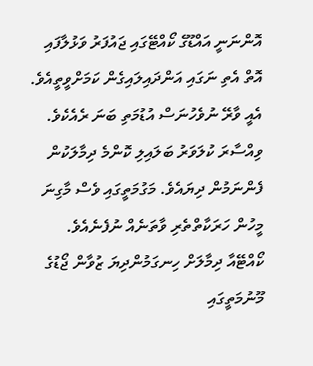އޮންނަނީ އައްޑޫގެ ކޯއްޓޭގައި ޖައުފަރު ވަޅުލާފައި އޮތް އެތި ނަގައި އަންދައިލައިގެން ކަމަށްވީތީއެވެ.
އެއީ ވާރޭ ނުވެހުނަސް އުޑުމަތި ބަނަ ރެއެކެވެ. ވިއްސާރަ ކުލަވަރު ބަލައިލި ކޮންމެ ދިމާލަކުން ފެންނަމުން ދިޔައެވެ. މަގުމަތީގައި ވެސް މާގިނަ މީހުން ހަރަކާތްތެރި ވާތަނެއް ނުފެނެއެވެ. ކޯއްޓޭއާ ދިމާލަށް ހިނގަމުންދިޔަ ޒުވާން ޖޯޑުގެ މޫނުމަތީގައި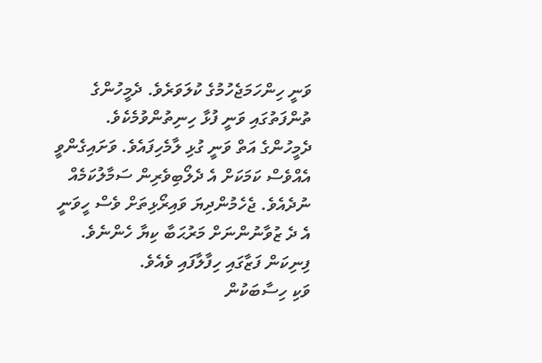ވަނީ ހިންހަމަޖެހުމުގެ ކުލަވަރެވެ. ދެމީހުންގެ ތުންފަތުގައި ވަނީ ފުޅާ ހިނިތުންވުމެކެވެ. ދެމީހުންގެ އަތް ވަނީ ގުޅި ލާމެހިފައެވެ. ވަށައިގެންވީ އެއްވެސް ކަމަކަށް އެ ދެލޯބިވެރިން ސަމާލުކަމެއް ނުދެއެވެ. ޖެހެމުންދިޔަ ވައިރޯޅިތަށް ވެސް ހީވަނީ އެ ދެ ޒުވާނުންނަށް މަރުޙަބާ ކިޔާ ހެންނެވެ. ފިނިކަން ފަޒާގައި ހިފާލާފައި ވެއެވެ.
ވަކި ހިސާބަކުން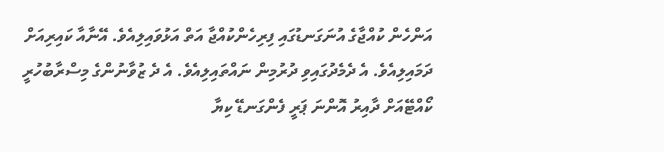އަންހެން ކުއްޖާގެ އުނަގަނޑުގައި ފިރިހެންކުއްޖާ އަތް އަޅުވައިލިއެވެ. އޭނާއާ ކައިރިއަށް ދަމައިލިއެވެ. އެ ދެމެދުގައިވި ދުރުމިން ނައްތައިލިއެވެ. އެ ދެ ޒުވާނުންގެ މިސްރާބުހުރީ ކޯއްޓޭއަށް ދާއިރު އޮންނަ ޕަރީ ފެންގަނޑޭ ކިޔާ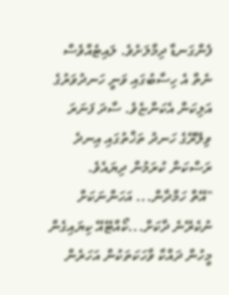ފެންގަނޑާ ދިމާލަށެވެ. ލައިޓެއްވެސް ނެތް އެ ހިސާބުގައި ވަނީ ހަނދުވަރުގެ އަލިކަން އެކަންޏެވެ. ސާދަ ފަނަރަ ވިލޭރޭގެ ހަނދު ތަޚްތުގައި އިނދެ ރަސްކަން ކުރަމުން ދިޔައެވެ.
"އޭތް ހަމްދާން... އަހަންނަކަށް ނުކެރޭނެ ދާކަށް...ކޯއްޓޭއޭ ކިޔައިގެން މީހުން ދައްކާ ވާހަކަތަކުން އަހަރެން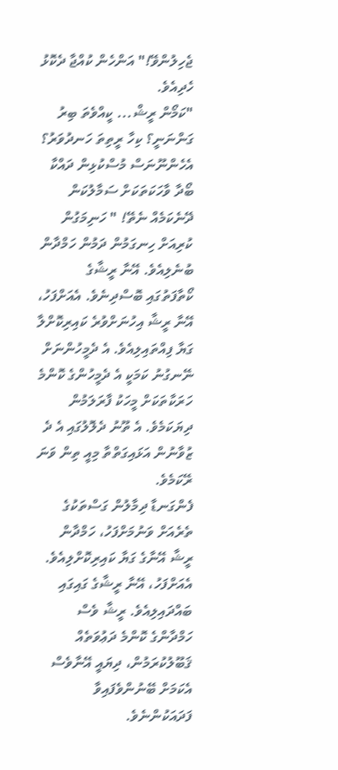ޖެހިލުންވޭ!" އަންހެން ކުއްޖާ ދެކޮޅު ހެދިއެވެ.
"ކަމޯން ރީޝް... ކީއްވެތަ ބިރު ގަންނަނީ؟ ކިހާ ރީތިތަ ހަނދުވަރު؟ އެހެންނޫނަސް މުސްކުޅިން ދައްކާ ބޯދާ ވާހަކަތަކަށް ސަމާލުކަން ދޭނެކަމެއް ނެތޭ! " ހަނިމަގުން ކުރިއަށް ހިނގަމުން ދަމުން ހަމްދާން ބުނެލިއެވެ. އޭނާ ރީޝާގެ ކޯތާފަތުގައި ބޮސްދިނެވެ. އެއަށްފަހު، އޭނާ ރީޝާ އިހުނަށްވުރެ ކައިރިކޮށްލާ ގަޔާ ފިއްތައިލިއެވެ. އެ ދެމީހުންނަށް ނޭނގުނު ކަމަކީ އެ ދެމީހުންގެ ކޮންމެ ހަރަކާތަކަށް މީހަކު ފާރަލަމުން ދިޔަކަމެވެ. އެ ތޫނު ދެލޮލުގައި އެ ދެ ޒުވާނުން އަޅައިގަތްތާ މިއީ ތިން ވަނަ ރޭކަމެވެ.
ފެންގަނޑާ ދިމާލުން ގަސްތަކުގެ ތެރެއަށް ވަނުމަށްފަހު، ހަމްދާން ރީޝާ އޭނާގެ ގަޔާ ކައިރިކޮށްލިއެވެ. އެއަށްފަހު، އޭނާ ރީޝާގެ ގައިގައި ބައްދައިލިއެވެ. ރީޝާ ވެސް ހަމްދާންގެ ކޮންމެ ދަޢުވަތެއް ޤަބޫލުކުރަމުން، ދިޔައީ އޭނާވެސް އެކަމަށް ބޭނުންވެފައިވާ ފަދައަކުންނެވެ.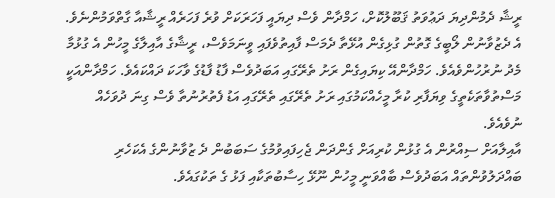ރީޝާ ދެމުންދިޔަ ދަޢުވަތު ޤަބޫލުކޮށް، ހަމްދާން ވެސް ދިޔައީ ފަހަރަކަށް ވުރެ ފަހަރެއް ރީޝާއާ ގާތްވަމުންނެވެ. އެ ދެޒުވާނުން ލޯބީގެ ގޮތުން ގުޅިގެން އުޅޭތާ ދެމަސް ފާއިތުވެފައި ވީނަމަވެސް، ރީޝާގެ އާއިލާގެ މީހުން އެ ގުޅުމާ މެދު ނުރުހުންވެއެވެ. ހަމްދާންއޭ ކިޔައިގެން ރަށު ތެރޭގައި އަބަދުވެސް ފާޑު ފާޑުގެ ވާހަކަ ދައްކައެވެ. ހަމްދާންއަކީ މަސްތުވާތަކެތީގެ ވިޔަފާރި ކުރާ މީހެއްކަމުގައި ރަށު ތެރޭގައި ތެރޭގައި އަޑު ފެތުރުނުތާ ވެސް ގިނަ ދުވަހެއް ނުވެއެވެ.
އާއިލާއަށް ސިއްރުން އެ ގުޅުން ކުރިއަށް ގެންދަން ޖެހިފައިވުމުގެ ސަބަބުން ދެ ޒުވާނުންގެ އެކަހެރި ބައްދަލުވުންތައް އަބަދުވެސް ބާއްވަނީ މީހުން ނޫޅޭ ހިސާބުތަކާއި ފަޅު ގެ ތަކުގައެވެ.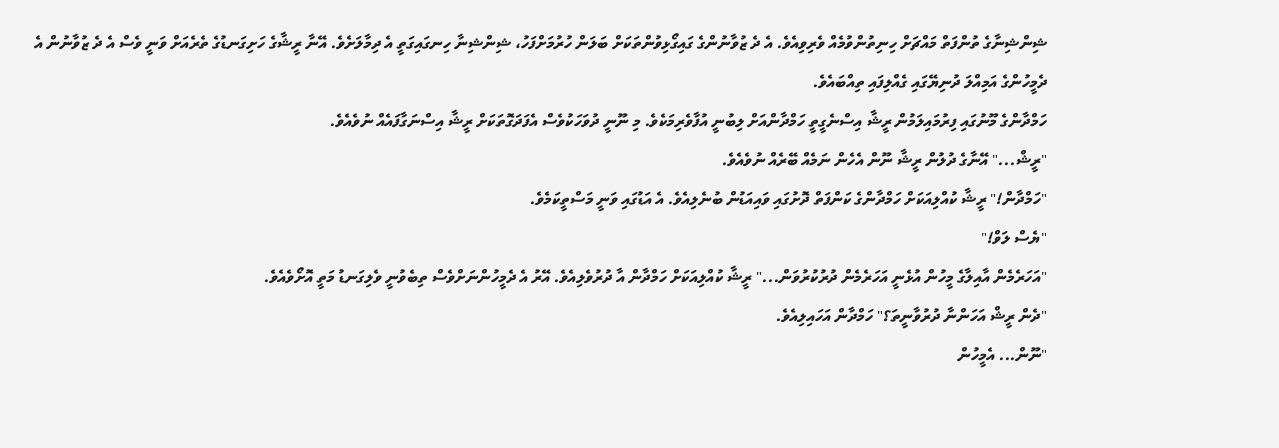ޝިންޝިނާގެ ތުންފަތް މައްޗަށް ހިނިތުންވުމެއް ވެރިވިއެވެ. އެ ދެ ޒުވާނުންގެ ގައިގޯޅިވުންތަކަށް ބަލަން ހުރުމަށްފަހު، ޝިންޝިނާ ހިނގައިގަތީ އެ ދިމާލަށެވެ. އޭނާ ރީޝާގެ ހަށިގަނޑުގެ ތެރެއަށް ވަނީ ވެސް އެ ދެ ޒުވާނުން އެ ދެމީހުންގެ އަމިއްލަ ދުނިޔޭގައި ގެއްލިފައި ތިއްބައެވެ.
ހަމްދާންގެ މޫނުގައި ފިރުމައިލަމުން ރީޝާ އިސްނެގީތީ ހަމްދާންއަށް ލިބުނީ އުފާވެރިމަކެވެ. މި ނޫނީ ދުވަހަކުވެސް އެފަދަގޮތަކަށް ރީޝާ އިސްނަގާފައެއް ނުވެއެވެ.
"ރީޝް..." އޭނާގެ ދުލުން ރީޝާ ނޫން އެހެން ނަމެއް ބޭރެއް ނުވެއެވެ.
"ހަމްދާން!" ރީޝާ ކުއްލިއަކަށް ހަމްދާންގެ ކަންފަތް ދޮށުގައި ވައިއަޑުން ބުނެލިއެވެ. އެ އަޑުގައި ވަނީ މަސްތީކަމެވެ.
"ޔެސް ލަވް!"
"އަހަރެމެން އާއިލާގެ މީހުން އުޅެނީ އަހަރެމެން ދުރުކުރުވަން..." ރީޝާ ކުއްލިއަކަށް ހަމްދާން އާ ދުރުވެލިއެވެ. އޭރު އެ ދެމީހުންނަށްވެސް ތިބެވުނީ ވެލިގަނޑު މަތީ އޮށޯވެއެވެ.
"ދެން ރީޝް އަހަންނާ ދުރުވާނީތަ؟" ހަމްދާން އަހައިލިއެވެ.
"ނޫން... އެމީހުން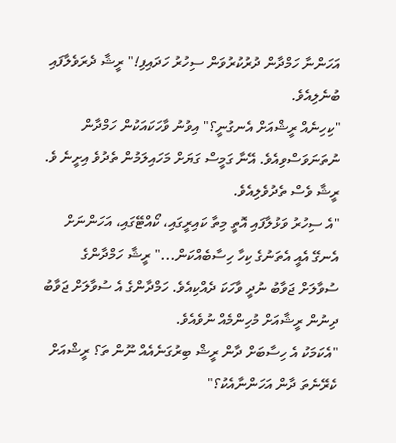އަހަންނާ ހަމްދާން ދުރުކުރުވަން ސިހުރު ހަދައިފި!" ރީޝާ ދެރަވެލާފައި ބުނެލިއެވެ.
"ކިހިނެއް ރީޝްއަށް އެނގުނީ؟" އިވުނު ވާހަކައަކުން ހަމްދާން ނުތަނަވަސްވިއެވެ. އޭނާ ގަމީސް ގަޔަށް މަހައިލަމުން ތެދުވެ އިށީނެ ވެ. ރީޝާ ވެސް ތެދުވެލިއެވެ.
"އެ ސިހުރު ވަޅުލާފައި އޮތީ މިތާ ކައިރީގައި، ކޯއްޓޭގައި، އަހަންނަށް އެނގޭ އެއީ އެތަނުގެ ކިހާ ހިސާބެއްކަން..." ރީޝާ ހަމްދާންގެ ސުވާލަށް ޖަވާބު ނުދީ ވާހަކަ ދެއްކިއެވެ. ހަމްދާންގެ އެ ސުވާލަށް ޖަވާބު ދިނުން ރީޝާއަށް މުހިންމެއް ނުވެއެވެ.
"އެކަމަކު އެ ހިސާބަށް ދާން ރީޝް ބިރުގަނެއެއް ނޫން ތަ؟ ރީޝްއަށް ކެރޭނެތަ ދާން އަހަންނާއެކު؟"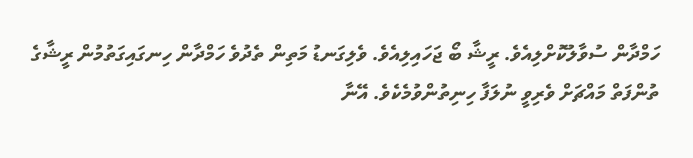ހަމްދާން ސުވާލުކޮށްލިއެވެ. ރީޝާ ބޯ ޖަހައިލިއެވެ. ވެލިގަނޑު މަތިން ތެދުވެ ހަމްދާން ހިނގައިގަތުމުން ރީޝާގެ ތުންފަތް މައްޗަށް ވެރިވީ ނުލަފާ ހިނިތުންވުމެކެވެ. އޭނާ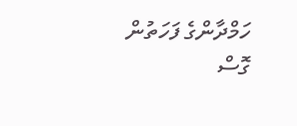ހަމްދާންގެ ފަހަތުން ގޮސް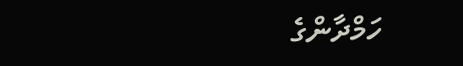ހަމްދާންގެ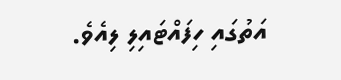އަތުގައި ހިފައްޓައިލި ލިއެވެ.